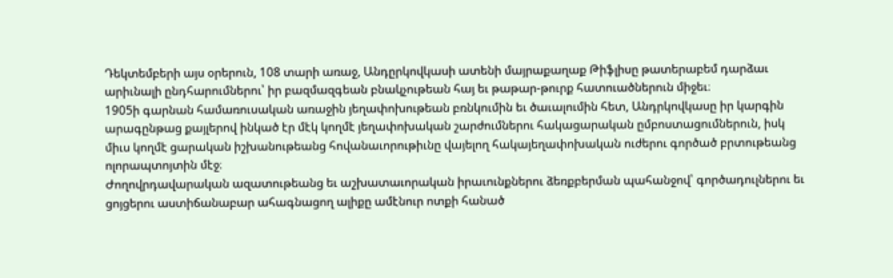Դեկտեմբերի այս օրերուն, 108 տարի առաջ, Անդըրկովկասի ատենի մայրաքաղաք Թիֆլիսը թատերաբեմ դարձաւ արիւնալի ընդհարումներու՝ իր բազմազգեան բնակչութեան հայ եւ թաթար-թուրք հատուածներուն միջեւ։
1905ի գարնան համառուսական առաջին յեղափոխութեան բռնկումին եւ ծաւալումին հետ, Անդրկովկասը իր կարգին արագընթաց քայլերով ինկած էր մէկ կողմէ յեղափոխական շարժումներու հակացարական ըմբոստացումներուն, իսկ միւս կողմէ ցարական իշխանութեանց հովանաւորութիւնը վայելող հակայեղափոխական ուժերու գործած բրտութեանց ոլորապտոյտին մէջ։
Ժողովրդավարական ազատութեանց եւ աշխատաւորական իրաւունքներու ձեռքբերման պահանջով՝ գործադուլներու եւ ցոյցերու աստիճանաբար ահագնացող ալիքը ամէնուր ոտքի հանած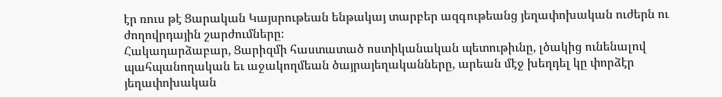էր ռուս թէ Ցարական Կայսրութեան ենթակայ տարբեր ազգութեանց յեղափոխական ուժերն ու ժողովրդային շարժումները։
Հակադարձաբար, Ցարիզմի հաստատած ոստիկանական պետութիւնը, լծակից ունենալով պահպանողական եւ աջակողմեան ծայրայեղականները, արեան մէջ խեղդել կը փորձէր յեղափոխական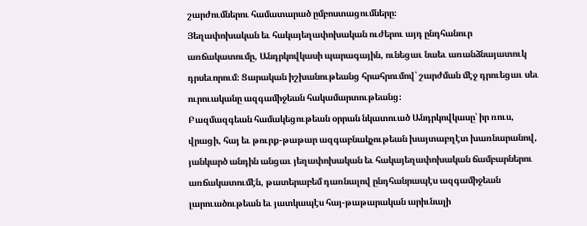շարժումներու համատարած ըմբոստացումները։
Յեղափոխական եւ հակայեղափոխական ուժերու այդ ընդհանուր առճակատումը, Անդրկովկասի պարագային, ունեցաւ նաեւ առանձնայատուկ դրսեւորում։ Ցարական իշխանութեանց հրահրումով՝ շարժման մէջ դրուեցաւ սեւ ուրուականը ազգամիջեան հակամարտութեանց։
Բազմազգեան համակեցութեան օրրան նկատուած Անդրկովկասը՝ իր ռուս, վրացի, հայ եւ թուրք-թաթար ազգաբնակչութեան խայտաբղէտ խառնարանով, յանկարծ անդին անցաւ յեղափոխական եւ հակայեղափոխական ճամբարներու առճակատումէն, թատերաբեմ դառնալով ընդհանրապէս ազգամիջեան լարուածութեան եւ յատկապէս հայ-թաթարական արիւնալի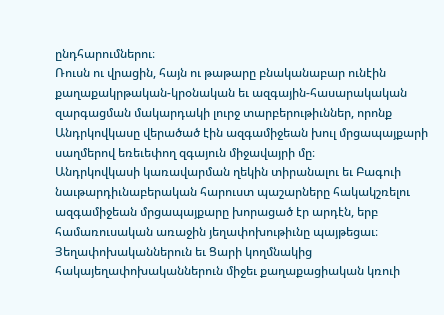ընդհարումներու։
Ռուսն ու վրացին, հայն ու թաթարը բնականաբար ունէին քաղաքակրթական-կրօնական եւ ազգային-հասարակական զարգացման մակարդակի լուրջ տարբերութիւններ, որոնք Անդրկովկասը վերածած էին ազգամիջեան խուլ մրցապայքարի սաղմերով եռեւեփող զգայուն միջավայրի մը։
Անդրկովկասի կառավարման ղեկին տիրանալու եւ Բագուի նաւթարդիւնաբերական հարուստ պաշարները հակակշռելու ազգամիջեան մրցապայքարը խորացած էր արդէն, երբ համառուսական առաջին յեղափոխութիւնը պայթեցաւ։ Յեղափոխականներուն եւ Ցարի կողմնակից հակայեղափոխականներուն միջեւ քաղաքացիական կռուի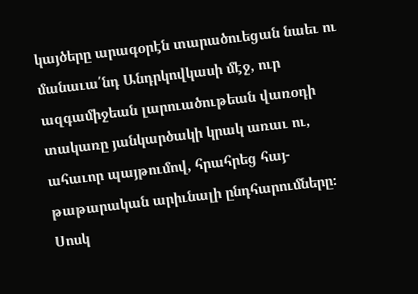կայծերը արագօրէն տարածուեցան նաեւ ու մանաւա՛նդ Անդրկովկասի մէջ, ուր ազգամիջեան լարուածութեան վառօդի տակառը յանկարծակի կրակ առաւ ու, ահաւոր պայթումով, հրահրեց հայ-թաթարական արիւնալի ընդհարումները։
Սոսկ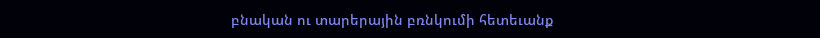բնական ու տարերային բռնկումի հետեւանք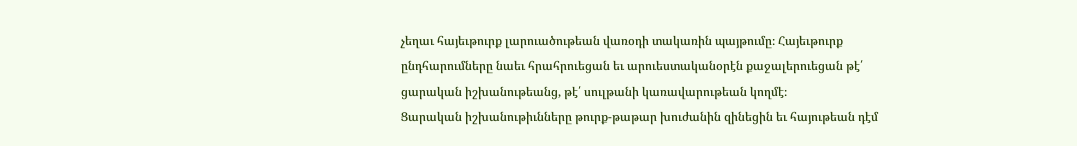չեղաւ հայեւթուրք լարուածութեան վառօդի տակառին պայթումը։ Հայեւթուրք ընդհարումները նաեւ հրահրուեցան եւ արուեստականօրէն քաջալերուեցան թէ՛ ցարական իշխանութեանց, թէ՛ սուլթանի կառավարութեան կողմէ։
Ցարական իշխանութիւնները թուրք-թաթար խուժանին զինեցին եւ հայութեան դէմ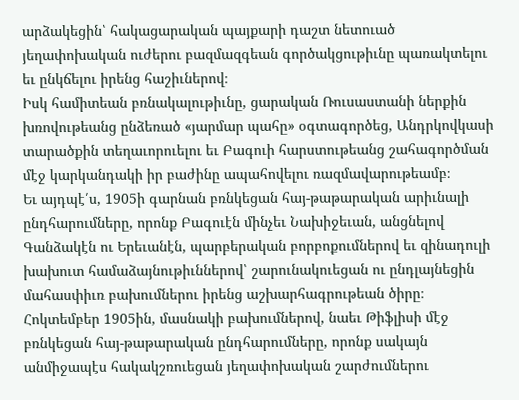արձակեցին՝ հակացարական պայքարի դաշտ նետուած յեղափոխական ուժերու բազմազգեան գործակցութիւնը պառակտելու եւ ընկճելու իրենց հաշիւներով։
Իսկ համիտեան բռնակալութիւնը, ցարական Ռուսաստանի ներքին խռովութեանց ընձեռած «յարմար պահը» օգտագործեց, Անդրկովկասի տարածքին տեղաւորուելու եւ Բագուի հարստութեանց շահագործման մէջ կարկանդակի իր բաժինը ապահովելու ռազմավարութեամբ։
Եւ այդպէ՛ս, 1905ի գարնան բռնկեցան հայ-թաթարական արիւնալի ընդհարումները, որոնք Բագուէն մինչեւ Նախիջեւան, անցնելով Գանձակէն ու Երեւանէն, պարբերական բորբոքումներով եւ զինադուլի խախուտ համաձայնութիւններով՝ շարունակուեցան ու ընդլայնեցին մահասփիւռ բախումներու իրենց աշխարհագրութեան ծիրը։
Հոկտեմբեր 1905ին, մասնակի բախումներով, նաեւ Թիֆլիսի մէջ բռնկեցան հայ-թաթարական ընդհարումները, որոնք սակայն անմիջապէս հակակշռուեցան յեղափոխական շարժումներու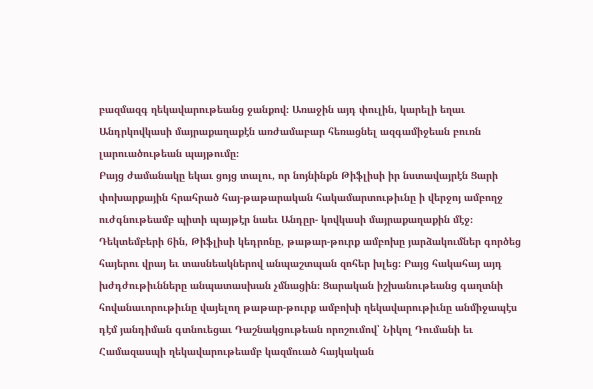բազմազգ ղեկավարութեանց ջանքով։ Առաջին այդ փուլին, կարելի եղաւ Անդրկովկասի մայրաքաղաքէն առժամաբար հեռացնել ազգամիջեան բուռն լարուածութեան պայթումը։
Բայց ժամանակը եկաւ ցոյց տալու, որ նոյնինքն Թիֆլիսի իր նստավայրէն Ցարի փոխարքային հրահրած հայ-թաթարական հակամարտութիւնը ի վերջոյ ամբողջ ուժգնութեամբ պիտի պայթէր նաեւ Անդըր- կովկասի մայրաքաղաքին մէջ։
Դեկտեմբերի 6ին, Թիֆլիսի կեդրոնը, թաթար-թուրք ամբոխը յարձակումներ գործեց հայերու վրայ եւ տասնեակներով անպաշտպան զոհեր խլեց։ Բայց հակահայ այդ խժդժութիւնները անպատասխան չմնացին։ Ցարական իշխանութեանց գաղտնի հովանաւորութիւնը վայելող թաթար-թուրք ամբոխի ղեկավարութիւնը անմիջապէս դէմ յանդիման գտնուեցաւ Դաշնակցութեան որոշումով՝ Նիկոլ Դումանի եւ Համազասպի ղեկավարութեամբ կազմուած հայկական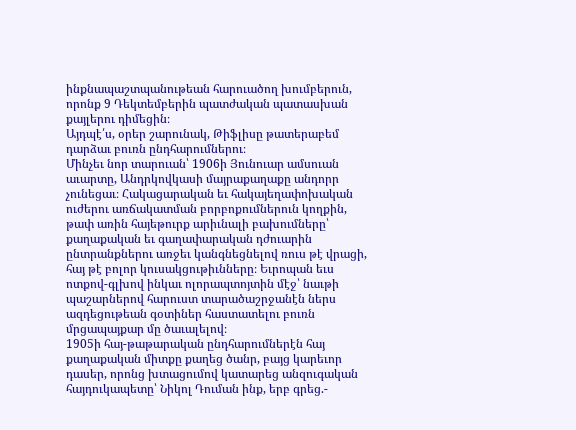ինքնապաշտպանութեան հարուածող խումբերուն, որոնք 9 Դեկտեմբերին պատժական պատասխան քայլերու դիմեցին։
Այդպէ՛ս, օրեր շարունակ, Թիֆլիսը թատերաբեմ դարձաւ բուռն ընդհարումներու։
Մինչեւ նոր տարուան՝ 1906ի Յունուար ամսուան աւարտը, Անդրկովկասի մայրաքաղաքը անդորր չունեցաւ։ Հակացարական եւ հակայեղափոխական ուժերու առճակատման բորբոքումներուն կողքին, թափ առին հայեթուրք արիւնալի բախումները՝ քաղաքական եւ գաղափարական դժուարին ընտրանքներու առջեւ կանգնեցնելով ռուս թէ վրացի, հայ թէ բոլոր կուսակցութիւնները։ Եւրոպան եւս ոտքով-գլխով ինկաւ ոլորապտոյտին մէջ՝ նաւթի պաշարներով հարուստ տարածաշրջանէն ներս ազդեցութեան գօտիներ հաստատելու բուռն մրցապայքար մը ծաւալելով։
1905ի հայ-թաթարական ընդհարումներէն հայ քաղաքական միտքը քաղեց ծանր, բայց կարեւոր դասեր, որոնց խտացումով կատարեց անզուգական հայդուկապետը՝ Նիկոլ Դուման ինք, երբ գրեց.-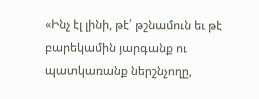«Ինչ էլ լինի, թէ՛ թշնամուն եւ թէ բարեկամին յարգանք ու պատկառանք ներշնչողը,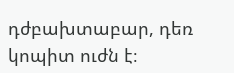դժբախտաբար, դեռ կոպիտ ուժն է։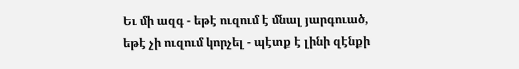Եւ մի ազգ - եթէ ուզում է մնալ յարգուած, եթէ չի ուզում կորչել - պէտք է լինի զէնքի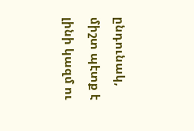ընդունակ, միշտ պէտք է լինի կազմ ու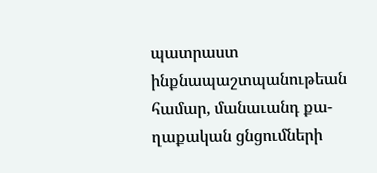պատրաստ ինքնապաշտպանութեան համար, մանաւանդ քա- ղաքական ցնցումների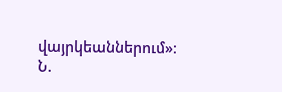վայրկեաններում»։
Ն.